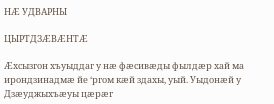НÆ УДВАРНЫ

ЦЫРТДЗÆВÆНТÆ

Æхсызгон хъуыддаг у нæ фæсивæды фылдæр хай ма ирондзинадмæ йе ‘ргом кæй здахы, уый. Уыдонæй у Дзæуджыхъæуы цæрæг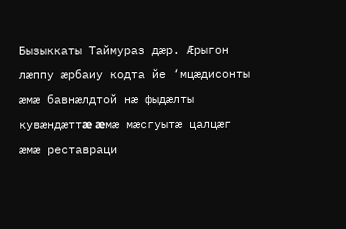Бызыккаты Таймураз дæр. Æрыгон лæппу æрбаиу кодта йе ‘мцæдисонты æмæ бавнæлдтой нæ фыдæлты кувæндæттæ æмæ мæсгуытæ цалцæг æмæ реставраци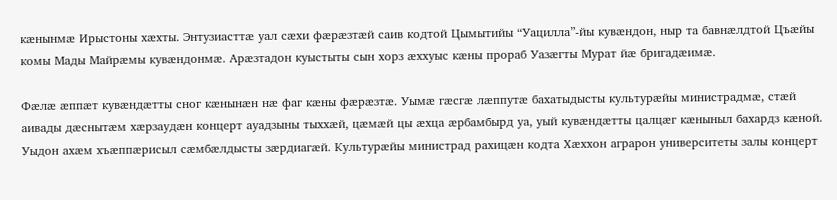кæнынмæ Ирыстоны хæхты. Энтузиасттæ уал сæхи фæрæзтæй саив кодтой Цымытийы “Уацилла”-йы кувæндон, ныр та бавнæлдтой Цъæйы комы Мады Майрæмы кувæндонмæ. Арæзтадон куыстыты сын хорз æххуыс кæны прораб Уазæгты Мурат йæ бригадæимæ.

Фæлæ æппæт кувæндæтты сног кæнынæн нæ фаг кæны фæрæзтæ. Уымæ гæсгæ лæппутæ бахатыдысты культурæйы министрадмæ, стæй аивады дæснытæм хæрзаудæн концерт ауадзыны тыххæй, цæмæй цы æхца æрбамбырд уа, уый кувæндæтты цалцæг кæныныл бахардз кæной. Уыдон ахæм хъæппæрисыл сæмбæлдысты зæрдиагæй. Культурæйы министрад рахицæн кодта Хæххон аграрон университеты залы концерт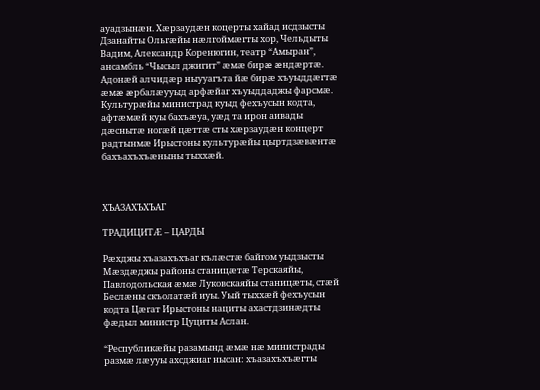ауадзынæн. Хæрзаудæн коцерты хайад исдзысты Дзанайты Ольгæйы нæлгоймæгты хор, Чельдыты Вадим, Александр Коренюгин, театр “Амыран”, ансамбль “Чысыл джигит” æмæ бирæ æндæртæ. Адонæй алчидæр ныууагъта йæ бирæ хъуыддæгтæ æмæ æрбалæууыд арфæйаг хъуыддаджы фарсмæ. Культурæйы министрад куыд фехъусын кодта, афтæмæй куы бахъæуа, уæд та ирон аивады дæснытæ ногæй цæттæ сты хæрзаудæн концерт радтынмæ Ирыстоны культурæйы цыртдзæвæнтæ бахъахъхъæныны тыххæй.



ХЪАЗАХЪХЪАГ

ТРАДИЦИТÆ – ЦАРДЫ

Рæхджы хъазахъхъаг кълæстæ байгом уыдзысты Мæздæджы районы станицæтæ Терскаяйы, Павлодольская æмæ Луковскаяйы станицæты, стæй Беслæны скъолатæй иуы. Уый тыххæй фехъусын кодта Цæгат Ирыстоны нациты ахастдзинæдты фæдыл министр Цуциты Аслан.

“Республикæйы разамынд æмæ нæ министрады размæ лæууы ахсджиаг нысан: хъазахъхъæгты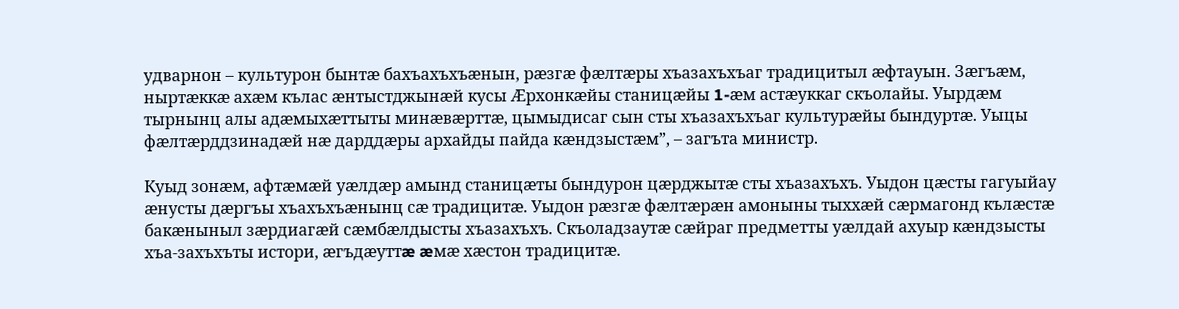удварнон – культурон бынтæ бахъахъхъæнын, рæзгæ фæлтæры хъазахъхъаг традицитыл æфтауын. Зæгъæм, ныртæккæ ахæм кълас æнтыстджынæй кусы Æрхонкæйы станицæйы 1-æм астæуккаг скъолайы. Уырдæм тырнынц алы адæмыхæттыты минæвæрттæ, цымыдисаг сын сты хъазахъхъаг культурæйы бындуртæ. Уыцы фæлтæрддзинадæй нæ дарддæры архайды пайда кæндзыстæм”, – загъта министр.

Куыд зонæм, афтæмæй уæлдæр амынд станицæты бындурон цæрджытæ сты хъазахъхъ. Уыдон цæсты гагуыйау æнусты дæргъы хъахъхъæнынц сæ традицитæ. Уыдон рæзгæ фæлтæрæн амоныны тыххæй сæрмагонд кълæстæ бакæныныл зæрдиагæй сæмбæлдысты хъазахъхъ. Скъоладзаутæ сæйраг предметты уæлдай ахуыр кæндзысты хъа-захъхъты истори, æгъдæуттæ æмæ хæстон традицитæ.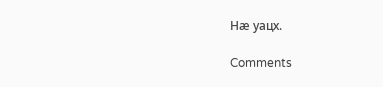Нæ уацх.

Comments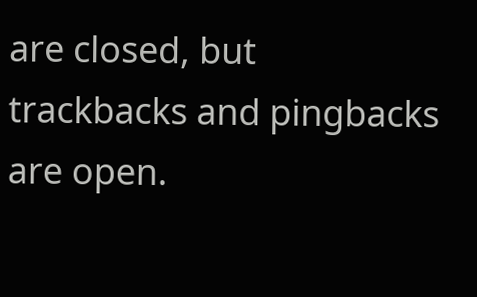are closed, but trackbacks and pingbacks are open.